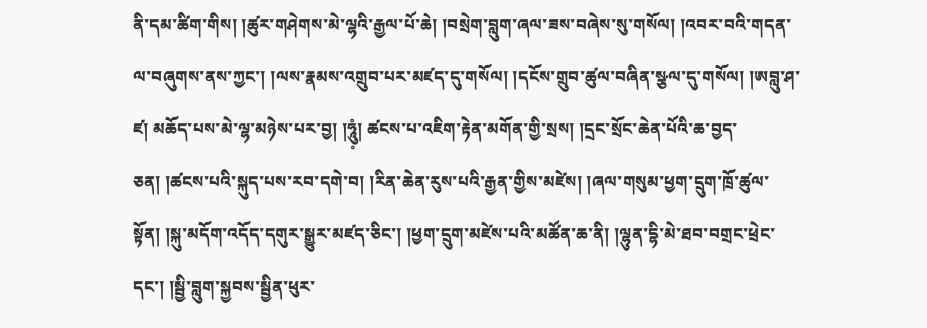ནི་དམ་ཚིག་གིས། །ཚུར་གཤེགས་མེ་ལྷའི་རྒྱལ་པོ་ཆེ། །བསྲེག་བླུག་ཞལ་ཟས་བཞེས་སུ་གསོལ། །འབར་བའི་གདན་ལ་བཞུགས་ནས་ཀྱང་། །ལས་རྣམས་འགྲུབ་པར་མཛད་དུ་གསོལ། །དངོས་གྲུབ་ཚུལ་བཞིན་སྩལ་དུ་གསོལ། །ཨབླུ་ཤ་ཛ། མཆོད་པས་མེ་ལྷ་མཉེས་པར་བྱ། །ཧཱུཾ༷། ཚངས་པ་འཇིག་རྟེན་མགོན་གྱི་སྲས། །དྲང་སྲོང་ཆེན་པོའི་ཆ་བྱད་ཅན། །ཚངས་པའི་སྐུད་པས་རབ་དགེ་བ། །རིན་ཆེན་རུས་པའི་རྒྱན་གྱིས་མཛེས། །ཞལ་གསུམ་ཕྱག་དྲུག་ཁྲོ་ཚུལ་སྟོན། །སྐུ་མདོག་འདོད་དགུར་སྒྱུར་མཛད་ཅིང་། །ཕྱག་དྲུག་མཛེས་པའི་མཚོན་ཆ་ནི། །ལྷུན་དྷི་མེ་ཐབ་བགྲང་ཕྲེང་དང་། །སྦྱི་བླུག་སྐྱབས་སྦྱིན་ཕུར་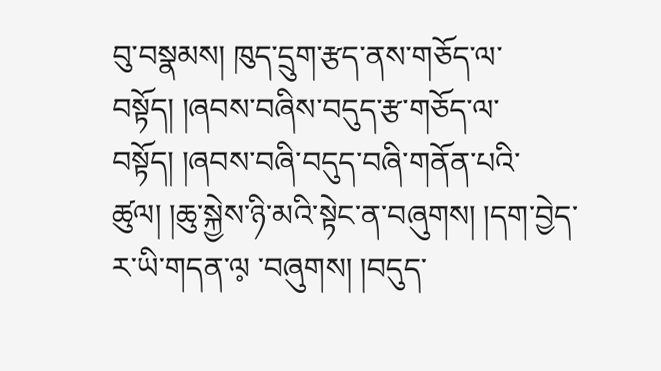བུ་བསྣམས། ཁུད་དྲུག་རྩད་ནས་གཅོད་ལ་བསྟོད། །ཞབས་བཞིས་བདུད་རྩ་གཅོད་ལ་བསྟོད། །ཞབས་བཞི་བདུད་བཞི་གནོན་པའི་ཚུལ། །ཆུ་སྐྱེས་ཉི་མའི་སྟེང་ན་བཞུགས། །དག་བྱེད་ར་ཡི་གདན་ལ༷ ་བཞུགས། །བདུད་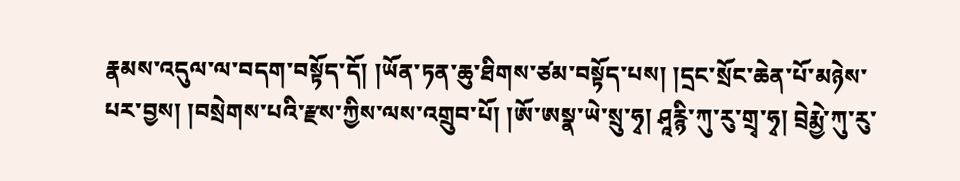རྣམས་འདུལ་ལ་བདག་བསྟོད་དོ། །ཡོན་ཏན་ཆུ་ཐིགས་ཙམ་བསྟོད་པས། །དྲང་སྲོང་ཆེན་པོ་མཉེས་པར་བྱས། །བསྲེགས་པའི་རྫས་ཀྱིས་ལས་འགྲུབ་པོ། །ཨོ་ཨསྣ་ཡེ་སྲུ་ཧྭ། ཤཱརྙི་ཀུ་རུ་གྲྭ་ཧྭ། བྲེརྨྱེ་ཀུ་རུ་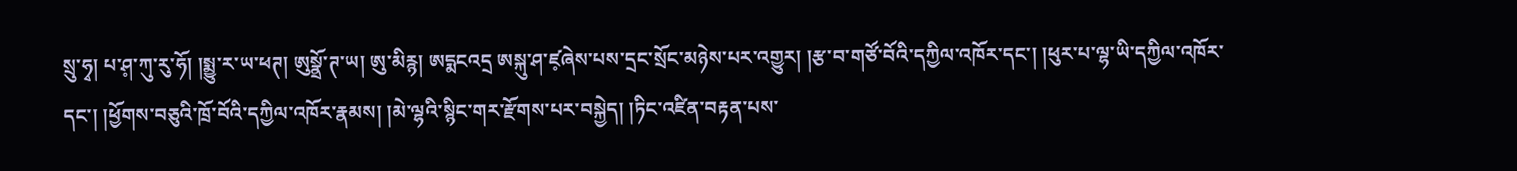སྲུ་ཧྭ། པ་ཤ༷་ཀུ་རུ་ཧོ། །སྨྱུ་ར་ཡ་ཕཊ། ཨུསྣྲོ་ཊ་ཡ། ཨུ་མིརྙ། ཨདྨངའདྲ ཨསྐུ་ཤ་ཛ༷ཞེས་པས་དྲང་སྲོང་མཉེས་པར་འགྱུར། །རྩ་བ་གཙོ་བོའི་དཀྱིལ་འཁོར་དང་། །ཕུར་པ་ལྷ་ཡི་དཀྱིལ་འཁོར་དང་། །ཕྱོགས་བཅུའི་ཁྲོ་བོའི་དཀྱིལ་འཁོར་རྣམས། །མེ་ལྷའི་སྙིང་གར་རྫོགས་པར་བསྐྱེད། །ཏིང་འཛིན་བརྟན་པས་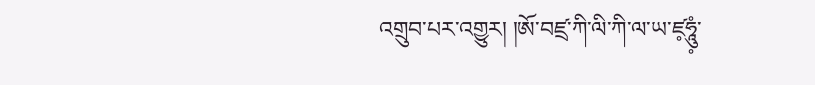འགྲུབ་པར་འགྱུར། །ཨོ་བཛྲ་ཀི་ལི་ཀི་ལ་ཡ་ཛ༷ཧཱུཾ༷་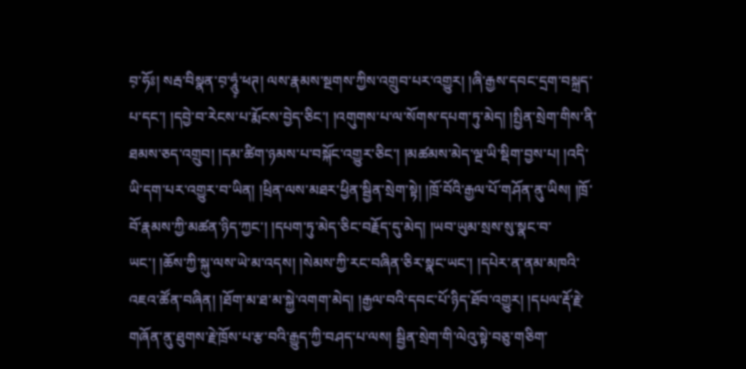བ༷་ཧོཿ། སརྦ་བིསྣན་བ༷་ཧཱུཾ༷་ཕཊ། ལས་རྣམས་སྔགས་ཀྱིས་འགྲུབ་པར་འགྱུར། །ཞི་རྒྱས་དབང་དྲག་བསྐྲད་པ་དང་། །དབྱེ་བ་རེངས་པ་རྨོངས་བྱེད་ཅིང་། །འགུགས་པ་ལ་སོགས་དཔག་ཏུ་མེད། །སྤྱིན་སྲེག་གིས་ནི་ཐམས་ཅད་འགྲུབ། །དམ་ཚིག་ཉམས་པ་བསྐོང་འགྱུར་ཅིང་། །མཚམས་མེད་ལྔ་ཡི་སྡིག་བྱས་པ། །འདི་ཡི་དག་པར་འགྱུར་བ་ཡིན། །ཕྲིན་ལས་མཐར་ཕྱིན་སྦྱིན་སྲེག་སྟེ། །ཁྲོ་བོའི་རྒྱལ་པོ་གཤོན་ནུ་ཡིས། །ཁྲོ་བོ་རྣམས་ཀྱི་མཚན་ཉིད་ཀྱང་། །དཔག་ཏུ་མེད་ཅིང་བརྗོད་དུ་མེད། །ཡབ་ཡུམ་སྲས་སུ་སྣང་བ་ཡང་། །ཆོས་ཀྱི་སྐུ་ལས་ཡེ་མ་འདས། །སེམས་ཀྱི་རང་བཞིན་ཅིར་སྣང་ཡང་། །དཔེར་ན་ནམ་མཁའི་འཇའ་ཚོན་བཞིན། །ཐོག་མ་ཐ་མ་སྐྱེ་འགག་མེད། །རྒྱལ་བའི་དབང་པོ་ཉིད་ཐོབ་འགྱུར། །དཔལ་རྡོ་རྗེ་གཞོན་ནུ་ཐུགས་རྗེ་ཁྲོས་པ་རྩ་བའི་རྒྱུད་ཀྱི་བཤད་པ་ལས། སྦྱིན་སྲེག་གི་ལེའུ་སྟེ་བཅུ་གཅིག་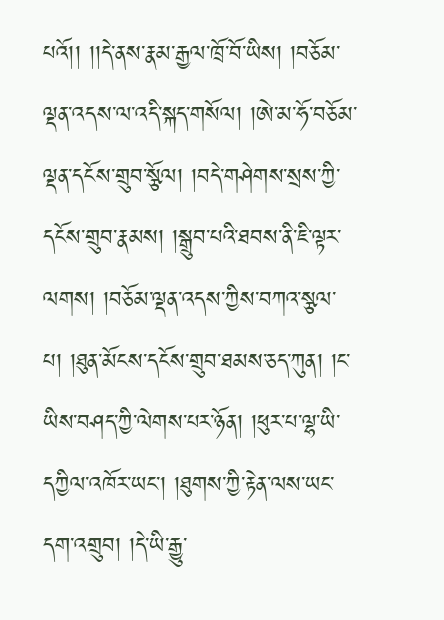པའོ།། །།དེ་ནས་རྣམ་རྒྱལ་ཁྲོ་བོ་ཡིས། །བཅོམ་ལྡན་འདས་ལ་འདི་སྐད་གསོལ། །ཨེ་མ་ཧོ་བཅོམ་ལྡན་དངོས་གྲུབ་སྩོལ། །བདེ་གཤེགས་སྲས་ཀྱི་དངོས་གྲུབ་རྣམས། །སྒྲུབ་པའི་ཐབས་ནི་ཇི་ལྟར་ལགས། །བཅོམ་ལྡན་འདས་ཀྱིས་བཀའ་སྩལ་པ། །ཐུན་མོངས་དངོས་གྲུབ་ཐམས་ཅད་ཀུན། །ང་ཡིས་བཤད་ཀྱི་ལེགས་པར་ཉོན། །ཕུར་པ་ལྷ་ཡི་དཀྱིལ་འཁོར་ཡང་། །ཐུགས་ཀྱི་རྟེན་ལས་ཡང་དག་འགྲུབ། །དེ་ཡི་རྒྱུ་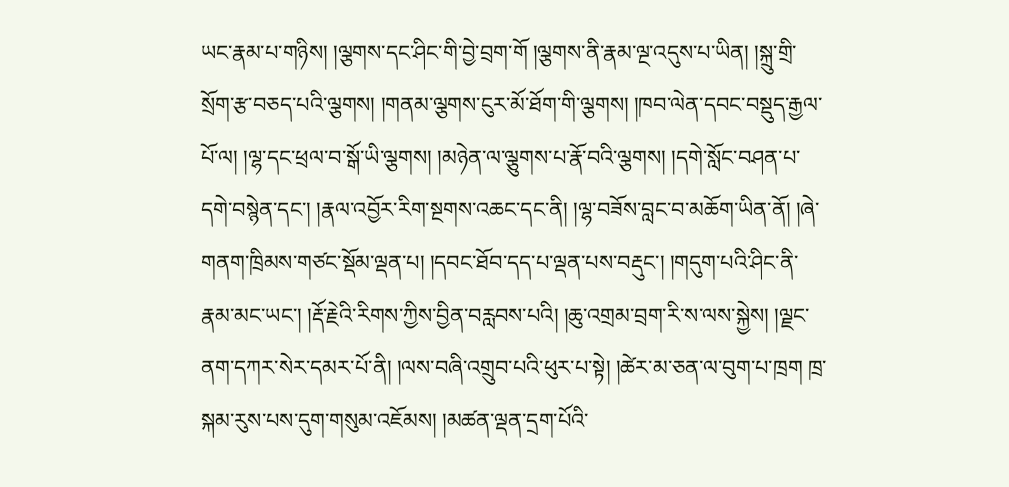ཡང་རྣམ་པ་གཉིས། །ལྕགས་དང་ཤིང་གི་བྱེ་བྲག་གོ །ལྕགས་ནི་རྣམ་ལྔ་འདུས་པ་ཡིན། །སྐྲུ་གྲི་སྲོག་རྩ་བཅད་པའི་ལྕགས། །གནམ་ལྕགས་ངུར་མོ་ཐོག་གི་ལྕགས། །ཁབ་ལེན་དབང་བསྡུད་རྒྱལ་པོ་ལ། །ལྷ་དང་ཕྲལ་བ་སྒོ་ཡི་ལྕགས། །མཉེན་ལ་ལྕུགས་པ་རྣོ་བའི་ལྕགས། །དགེ་སློང་བཤན་པ་དགེ་བསྙེན་དང་། །རྣལ་འབྱོར་རིག་སྔགས་འཆང་དང་ནི། །ལྷ་བཟོས་བླང་བ་མཆོག་ཡིན་ནོ། །ཞེ་གནག་ཁྲིམས་གཙང་སྡོམ་ལྡན་པ། །དབང་ཐོབ་དད་པ་ལྡན་པས་བརྡུང་། །གདུག་པའི་ཤིང་ནི་རྣམ་མང་ཡང་། །རྡོ་རྗེའི་རིགས་ཀྱིས་བྱིན་བརླབས་པའི། །ཆུ་འགྲམ་བྲག་རི་ས་ལས་སྐྱེས། །ལྗང་ནག་དཀར་སེར་དམར་པོ་ནི། །ལས་བཞི་འགྲུབ་པའི་ཕུར་པ་སྟེ། །ཚེར་མ་ཅན་ལ་བུག་པ་ཁྲག ཁྲ་སྐམ་རུས་པས་དུག་གསུམ་འཇོམས། །མཚན་ལྡན་དྲག་པོའི་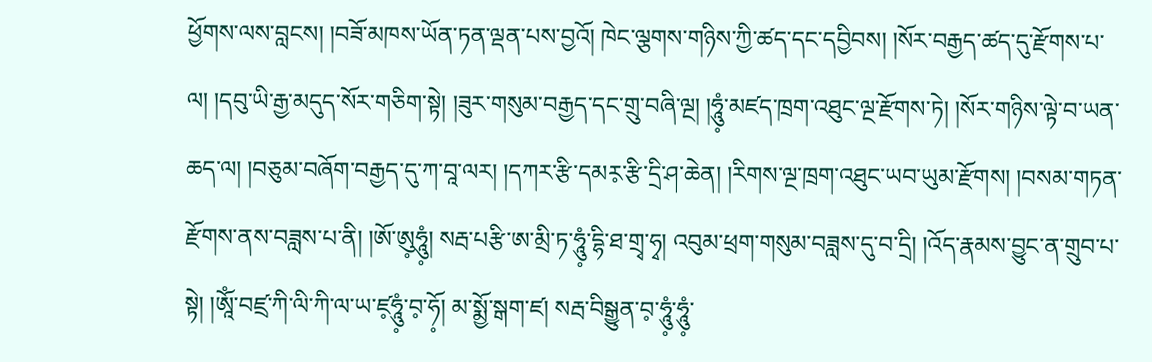ཕྱོགས་ལས་བླངས། །བཟོ་མཁས་ཡོན་ཏན་ལྡན་པས་བྱའོ། ཁེང་ལྕགས་གཉིས་ཀྱི་ཚད་དང་དབྱིབས། །སོར་བརྒྱད་ཚད་དུ་རྫོགས་པ་ལ། །དབུ་ཡི་རྒྱ་མདུད་སོར་གཅིག་སྟེ། །ཟུར་གསུམ་བརྒྱད་དང་གྲུ་བཞི་ལྔ། །ཧཱུཾ༷་མཛད་ཁྲག་འཐུང་ལྔ་རྫོགས་ཏེ། །སོར་གཉིས་ལྟེ་བ་ཡན་ཆད་ལ། །བཅུམ་བཞོག་བརྒྱད་དུ་ཀ་བཱ་ལར། །དཀར་རྩི་དམར༷་རྩི་དྲི་ཤ་ཆེན། །རིགས་ལྔ་ཁྲག་འཐུང་ཡབ་ཡུམ་རྫོགས། །བསམ་གཏན་རྫོགས་ནས་བཟླས་པ་ནི། །ཨོ་ཨུ༷ཧཱུཾ༷། སརྦ་པརྩི་ཨ་མྲི་ཏ་ཧཱུཾ༷་དྷི་ཐ་གྲྭ་ཧྭ། འབུམ་ཕྲག་གསུམ་བཟླས་དུ་བ་དྲི། །འོད་རྣམས་བྱུང་ན་གྲུབ་པ་སྟེ། །ཨཱོཾ་བཛྲ་ཀི་ལི་ཀི་ལ་ཡ་ཛ༷ཧཱུཾ༷་བ༷་ཧོ༷། མ་སྨྱོ་སྒག་ཛ། སརྦ་བིསྒྱུན་བ༷་ཧཱུཾ༷་ཧཱུཾ༷་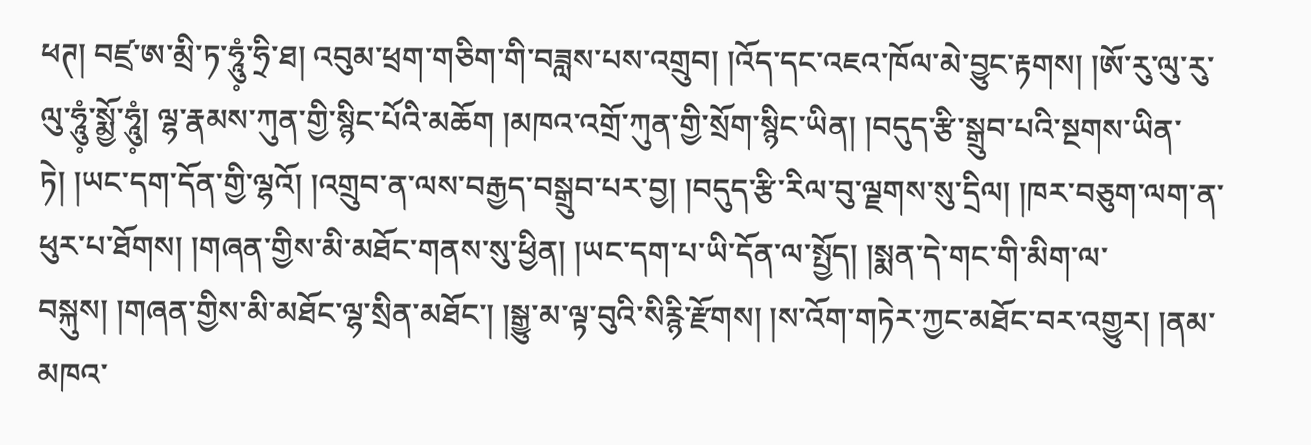ཕཊ། བཛྲ་ཨ་མྲི་ཏ་ཧཱུཾ༷་ཧྲི་ཐ། འབུམ་ཕྲག་གཅིག་གི་བཟླས་པས་འགྲུབ། །འོད་དང་འཇའ་ཁོལ་མེ་བྱུང་རྟགས། །ཨོ་རུ་ལུ་རུ་ལུ་ཧཱུཾ༷་སྨྱོ་ཧཱུཾ༷། ལྷ་རྣམས་ཀུན་གྱི་སྙིང་པོའི་མཆོག །མཁའ་འགྲོ་ཀུན་གྱི་སྲོག་སྙིང་ཡིན། །བདུད་རྩི་སྒྲུབ་པའི་སྔགས་ཡིན་ཏེ། །ཡང་དག་དོན་གྱི་ལྷའོ། །འགྲུབ་ན་ལས་བརྒྱད་བསྒྲུབ་པར་བྱ། །བདུད་རྩི་རིལ་བུ་ལྗགས་སུ་དྲིལ། །ཁར་བཅུག་ལག་ན་ཕུར་པ་ཐོགས། །གཞན་གྱིས་མི་མཐོང་གནས་སུ་ཕྱིན། །ཡང་དག་པ་ཡི་དོན་ལ་སྤྱོད། །སྨན་དེ་གང་གི་མིག་ལ་བསྐུས། །གཞན་གྱིས་མི་མཐོང་ལྷ་སྲིན་མཐོང་། །སྒྱུ་མ་ལྟ་བུའི་སིརྙི་རྫོགས། །ས་འོག་གཏེར་ཀྱང་མཐོང་བར་འགྱུར། །ནམ་མཁའ་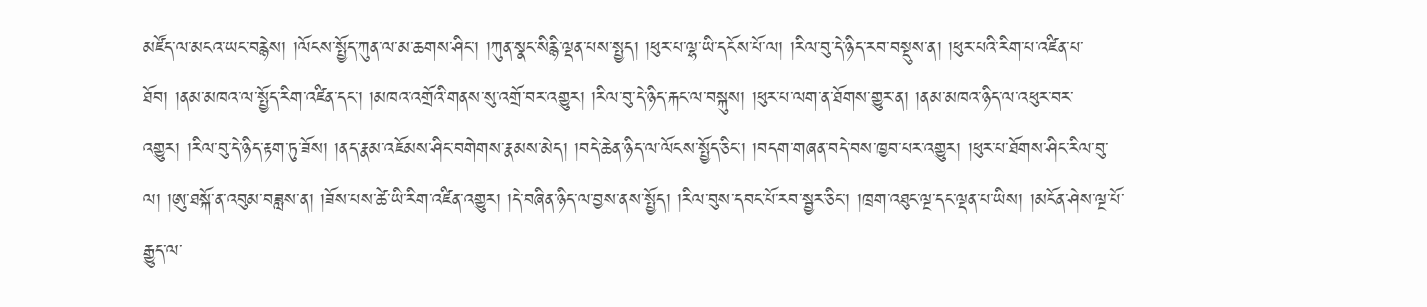མཛོད་ལ་མངའ་ཡང་བརྙེས། །ལོངས་སྤྱོད་ཀུན་ལ་མ་ཆགས་ཤིང་། །ཀུན་སྣང་སིརྙི་ལྡན་པས་སྤྱད། །ཕུར་པ་ལྷ་ཡི་དངོས་པོ་ལ། །རིལ་བུ་དེ་ཉིད་རབ་བསྡུས་ན། །ཕུར་པའི་རིག་པ་འཛིན་པ་ཐོབ། །ནམ་མཁའ་ལ་སྤྱོད་རིག་འཛིན་དང་། །མཁའ་འགྲོའི་གནས་སུ་འགྲོ་བར་འགྱུར། །རིལ་བུ་དེ་ཉིད་རྐང་ལ་བསྐུས། །ཕུར་པ་ལག་ན་ཐོགས་གྱུར་ན། །ནམ་མཁའ་ཉིད་ལ་འཕུར་བར་འགྱུར། །རིལ་བུ་དེ་ཉིད་རྟག་ཏུ་ཟོས། །ནད་རྣམ་འཇོམས་ཤིང་བགེགས་རྣམས་མེད། །བདེ་ཆེན་ཉིད་ལ་ལོངས་སྤྱོད་ཅིང་། །བདག་གཞན་བདེ་བས་ཁྱབ་པར་འགྱུར། །ཕུར་པ་ཐོགས་ཤིང་རིལ་བུ་ལ། །ཨུ་ཐསྐོ་ན་འབུམ་བཟླས་ན། །ཟོས་པས་ཚེ་ཡི་རིག་འཛིན་འགྱུར། །དེ་བཞིན་ཉིད་ལ་བྱས་ནས་སྤྱོད། །རིལ་བུས་དབང་པོ་རབ་སྦྱར་ཅིང་། །ཁྲག་འཐུང་ལྔ་དང་ལྡན་པ་ཡིས། །མངོན་ཤེས་ལྔ་པོ་རྒྱུད་ལ་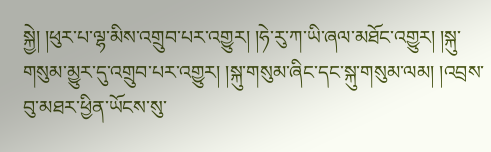སྐྱེ། །ཕུར་པ་ལྷ་མིས་འགྲུབ་པར་འགྱུར། །ཧེ་རུ་ཀ་ཡི་ཞལ་མཐོང་འགྱུར། །སྐུ་གསུམ་མྱུར་དུ་འགྲུབ་པར་འགྱུར། །སྐུ་གསུམ་ཞིང་དང་སྐུ་གསུམ་ལམ། །འབྲས་བུ་མཐར་ཕྱིན་ཡོངས་སུ་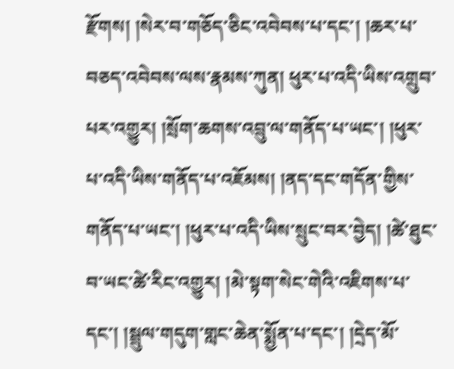རྫོགས། །སེར་བ་གཅོད་ཅིང་འབེབས་པ་དང་། །ཆར་པ་བཅད་འབེབས་ལས་རྣམས་ཀུན། ཕུར་པ་འདི་ཡིས་འགྲུབ་པར་འགྱུར། །སྲོག་ཆགས་འབྲུ་ལ་གནོད་པ་ཡང་། །ཕུར་པ་འདི་ཡིས་གནོད་པ་འཇོམས། །ནད་དང་གདོན་གྱིས་གནོད་པ་ཡང་། །ཕུར་པ་འདི་ཡིས་སྲུང་བར་བྱེད། །ཚེ་ཐུང་བ་ཡང་ཚེ་རིང་འགྱུར། །མེ་སྟག་སེང་གེའི་འཇིགས་པ་དང་། །སྦྲུལ་གདུག་གླང་ཆེན་སྨྱོན་པ་དང་། །དྲེད་མོ་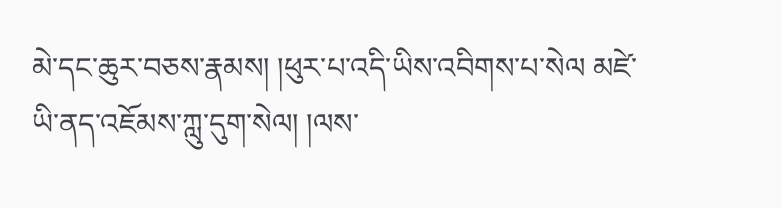མེ་དང་ཆུར་བཅས་རྣམས། །ཕུར་པ་འདི་ཡིས་འབིགས་པ་སེལ མཛེ་ཡི་ནད་འཇོམས་ཀླུ་དུག་སེལ། །ལས་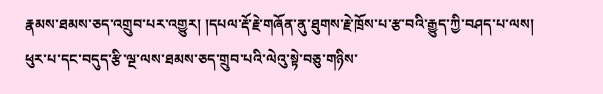རྣམས་ཐམས་ཅད་འགྲུབ་པར་འགྱུར། །དཔལ་རྡོ་རྗེ་གཞོན་ནུ་ཐུགས་རྗེ་ཁྲོས་པ་རྩ་བའི་རྒྱུད་ཀྱི་བཤད་པ་ལས། ཕུར་པ་དང་བདུད་རྩི་ལྔ་ལས་ཐམས་ཅད་གྲུབ་པའི་ལེའུ་སྟེ་བཅུ་གཉིས་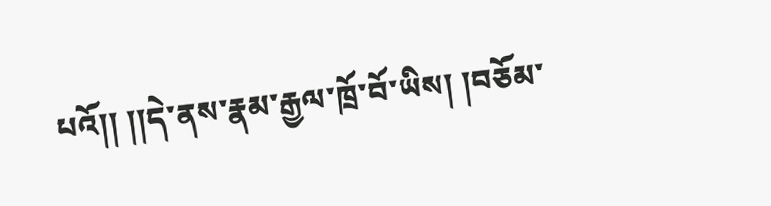པའོ།། །།དེ་ནས་རྣམ་རྒྱལ་ཁྲོ་བོ་ཡིས། །བཅོམ་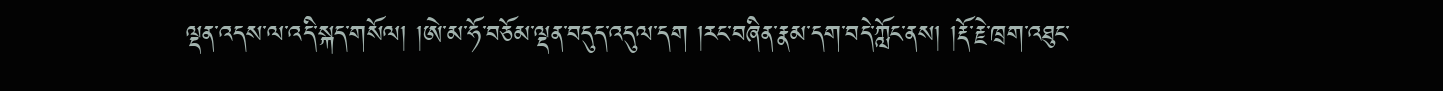ལྡན་འདས་ལ་འདི་སྐད་གསོལ། །ཨེ་མ་ཧོ་བཅོམ་ལྡན་བདུད་འདུལ་དག །རང་བཞིན་རྣམ་དག་བདེ་ཀློང་ནས། །རྡོ་རྗེ་ཁྲག་འཐུང་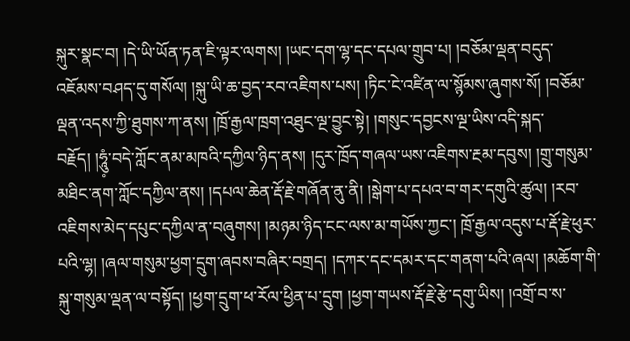སྐུར་སྣང་བ། །དེ་ཡི་ཡོན་ཏན་ཇི་ལྟར་ལགས། །ཡང་དག་ལྷ་དང་དཔལ་གྲུབ་པ། །བཅོམ་ལྡན་བདུད་འཇོམས་བཤད་དུ་གསོལ། །སྐུ་ཡི་ཆ་བྱད་རབ་འཇིགས་པས། །ཏིང་ངེ་འཛིན་ལ་སྙོམས་ཞུགས་སོ། །བཅོམ་ལྡན་འདས་ཀྱི་ཐུགས་ཀ་ནས། །ཁྲོ་རྒྱལ་ཁྲག་འཐུང་ལྔ་བྱུང་སྟེ། །གསུང་དབྱངས་ལྔ་ཡིས་འདི་སྐད་བརྗོད། །ཧཱུཾ༷་བདེ་ཀློང་ནམ་མཁའི་དཀྱིལ་ཉིད་ནས། །དུར་ཁྲོད་གཞལ་ཡས་འཇིགས་རྔམ་དབུས། །གྲུ་གསུམ་མཐིང་ནག་ཀློང་དཀྱིལ་ནས། །དཔལ་ཆེན་རྡོ་རྗེ་གཞོན་ནུ་ནི། །སྒེག་པ་དཔའ་བ་གར་དགུའི་ཚུལ། །རབ་འཇིགས་མེད་དཔུང་དཀྱིལ་ན་བཞུགས། །མཉམ་ཉིད་ངང་ལས་མ་གཡོས་ཀྱང་། ཁྲོ་རྒྱལ་འདུས་པ་རྡོ་རྗེ་ཕུར་པའི་ལྷ། །ཞལ་གསུམ་ཕྱག་དྲུག་ཞབས་བཞིར་བགྲད། །དཀར་དང་དམར་དང་གནག་པའི་ཞལ། །མཆོག་གི་སྐུ་གསུམ་ལྡན་ལ་བསྟོད། །ཕྱག་དྲུག་ཕ་རོལ་ཕྱིན་པ་དྲུག །ཕྱག་གཡས་རྡོ་རྗེ་རྩེ་དགུ་ཡིས། །འགྲོ་བ་ས་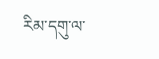རིམ་དགུ་ལ་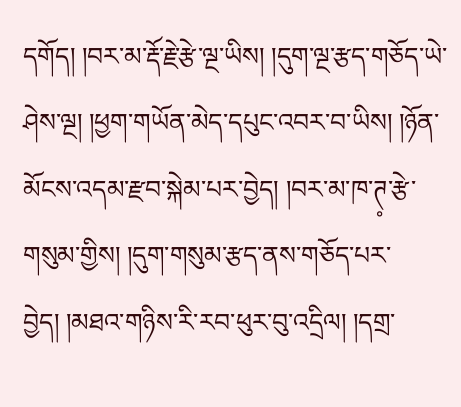དགོད། །བར་མ་རྡོ་རྗེ་རྩེ་ལྔ་ཡིས། །དུག་ལྔ་རྩད་གཅོད་ཡེ་ཤེས་ལྔ། །ཕྱག་གཡོན་མེད་དཔུང་འབར་བ་ཡིས། །ཉོན་མོངས་འདམ་རྫབ་སྐེམ་པར་བྱེད། །བར་མ་ཁ་ཊ༷་རྩེ་གསུམ་གྱིས། །དུག་གསུམ་རྩད་ནས་གཅོད་པར་བྱེད། །མཐའ་གཉིས་རི་རབ་ཕུར་བུ་འདྲིལ། །དགྲ་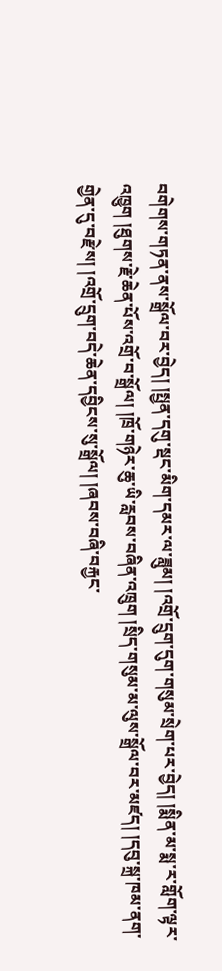བགེགས་གཏན་ནས་སྒྲོལ་བར་བྱེད། །སྤྱན་དགུ་སྡང་མིག་དམར་ལ་ཟླུམ། །འགྲོ་དྲུག་དུག་གསུམ་སྲེག་པར་བྱེད། །སྨིན་མ་སྨ་ར་གློག་ལྟར་འཁྱུག །ཐུགས་རྗེ་ཆེན་པོས་འགྲོ་བ་སྒྲོལ། །ཁྲོ་གཉེར་ཆུ་ཡི་རླབས་བཞིན་འཁྲུག །སྲིད་གསུམ་མ་ལུས་སྒྲོལ་བར་མཛད། །དབུ་སྐྲ་ཁམ་ནག་གྱེན་དུ་བརྫེས། །འགྲོ་དྲུག་བདེ་ཆེན་དབྱིངས་སུ་སྒྲོལ། །ཞབས་བཞི་བརྐྱང་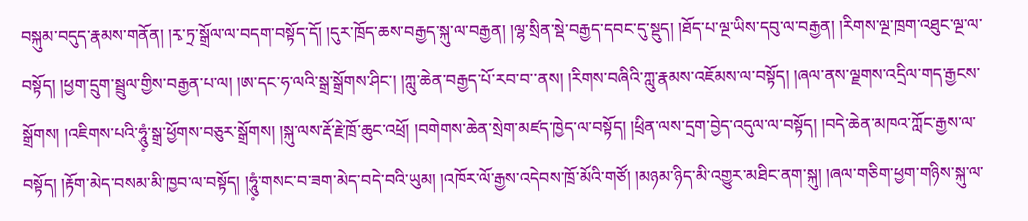བསྐུམ་བདུད་རྣམས་གནོན། །རྭ་ཏྲ་སྒྲོལ་ལ་བདག་བསྟོད་དོ། །དུར་ཁྲོད་ཆས་བརྒྱད་སྐུ་ལ་བརྒྱན། །ལྷ་སྲིན་སྡེ་བརྒྱད་དབང་དུ་སྡུད། །ཐོད་པ་ལྔ་ཡིས་དབུ་ལ་བརྒྱན། །རིགས་ལྔ་ཁྲག་འཐུང་ལྔ་ལ་བསྟོད། །ཕྱག་དྲུག་སྦྲུལ་གྱིས་བརྒྱན་པ་ལ། །ཨ་དང་ཧ་ལའི་སྒྲ་སྒྲོགས་ཤིང་། །ཀླུ་ཆེན་བརྒྱད་པོ་རབ་བ་་ནས། །རིགས་བཞིའི་ཀླུ་རྣམས་འཇོམས་ལ་བསྟོད། །ཞལ་ནས་ལྗགས་འདྲིལ་གད་རྒྱངས་སྒྲོགས། །འཇིགས་པའི་ཧཱུཾ༷་སྒྲ་ཕྱོགས་བཅུར་སྒྲོགས། །སྐུ་ལས་རྡོ་རྗེ་ཁྲོ་ཆུང་འཕྲོ། །བགེགས་ཆེན་སྲེག་མཛད་ཁྱེད་ལ་བསྟོད། །ཕྲིན་ལས་དྲག་བྱེད་འདུལ་ལ་བསྟོད། །བདེ་ཆེན་མཁའ་ཀློང་རྒྱས་ལ་བསྟོད། །རྟོག་མེད་བསམ་མི་ཁྱབ་ལ་བསྟོད། །ཧཱུཾ༷་གསང་བ་ཟག་མེད་བདེ་བའི་ཡུམ། །འཁོར་ལོ་རྒྱས་འདེབས་ཁྲོ་མོའི་གཙོ། །མཉམ་ཉིད་མི་འགྱུར་མཐིང་ནག་སྐུ། །ཞལ་གཅིག་ཕྱག་གཉིས་སྐུ་ལ་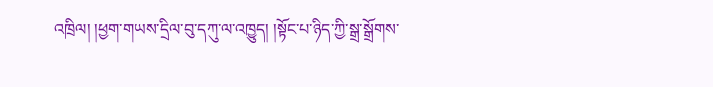འཁྲིལ། །ཕྱག་གཡས་དྲིལ་བུ་དཀུ་ལ་འཁྱུད། །སྟོང་པ་ཉིད་ཀྱི་སྒྲ་སྒྲོགས་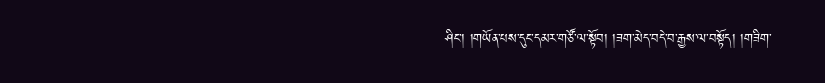ཤིང་། །གཡོན་པས་དུང་དམར་གཙོ་ལ་སྟོབ། །ཟག་མེད་བདེ་བ་རྒྱས་ལ་བསྟོད། །གཟིག་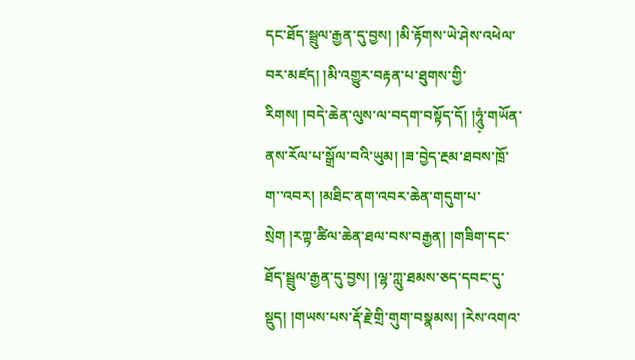དང་ཐོད་སྦྲུལ་རྒྱན་དུ་བྱས། །མི་རྟོགས་ཡེ་ཤེས་འཕེལ་བར་མཛད། །མི་འགྱུར་བརྟན་པ་ཐུགས་གྱི་རིགས། །བདེ་ཆེན་ལུས་ལ་བདག་བསྟོད་དོ། །ཧཱུཾ༷་གཡོན་ནས་རོལ་པ་སྒྲོལ་བའི་ཡུམ། །ཟ་བྱེད་རྔམ་ཐབས་ཁྲོ་ག་་འབར། །མཐིང་ནག་འབར་ཆེན་གདུག་པ་སྲེག །རཀྟ་ཚིལ་ཆེན་ཐལ་བས་བརྒྱན། །གཟིག་དང་ཐོད་སྦྲུལ་རྒྱན་དུ་བྱས། །ལྷ་ཀླུ་ཐམས་ཅད་དབང་དུ་སྡུད། །གཡས་པས་རྡོ་རྗེ་གྲི་གུག་བསྣམས། །རེས་འགའ་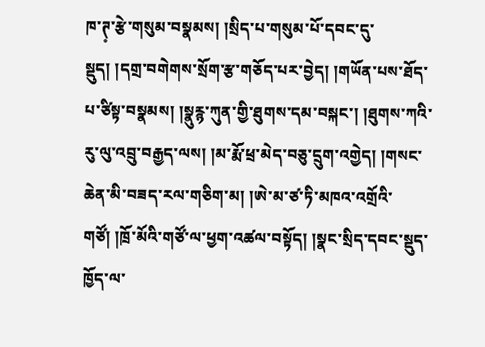ཁ་ཊ༷་རྩེ་གསུམ་བསྣམས། །སྲིད་པ་གསུམ་པོ་དབང་དུ་སྡུད། །དགྲ་བགེགས་སྲོག་རྩ་གཅོད་པར་བྱེད། །གཡོན་པས་ཐོད་པ་ཙིསྟ་བསྣམས། །སྣུརྙ་ཀུན་གྱི་ཐུགས་དམ་བསྐང་། །ཐུགས་ཀའི་རུ་ལུ་འབྲུ་བརྒྱད་ལས། །མ་རྨོ་ཕྲ་མེད་བཅུ་དྲུག་འགྱེད། །གསང་ཆེན་མི་བཟད་རལ་གཅིག་མ། །ཨེ་མ་ཙ་ཏི་མཁའ་འགྲོའི་གཙོ། །ཁྲོ་མོའི་གཙོ་ལ་ཕྱག་འཚལ་བསྟོད། །སྣང་སྲིད་དབང་སྡུད་ཁྱོད་ལ་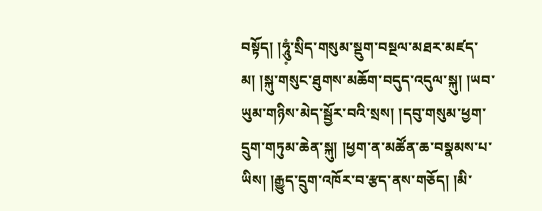བསྟོད། །ཧཱུཾ༷་སྲིད་གསུམ་སྡུག་བསྔལ་མཐར་མཛད་མ། །སྐུ་གསུང་ཐུགས་མཆོག་བདུད་འདུལ་སྐུ། །ཡབ་ཡུམ་གཉིས་མེད་སྦྱོར་བའི་སྲས། །དབུ་གསུམ་ཕྱག་དྲུག་གཏུམ་ཆེན་སྐུ། །ཕྱག་ན་མཚོན་ཆ་བསྣམས་པ་ཡིས། །རྒྱུད་དྲུག་འཁོར་བ་རྩད་ནས་གཅོད། །མི་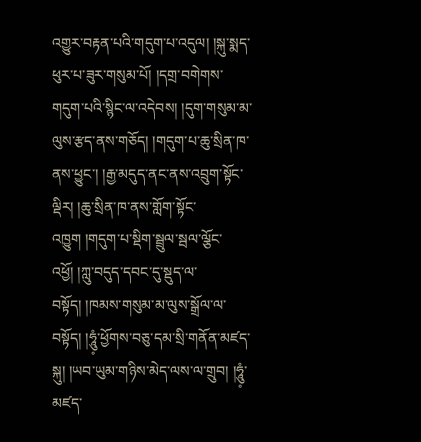འགྱུར་བརྟན་པའི་གདུག་པ་འདུལ། །སྐུ་སྨད་ཕུར་པ་ཟུར་གསུམ་པོ། །དགྲ་བགེགས་གདུག་པའི་སྙིང་ལ་འདེབས། །དུག་གསུམ་མ་ལུས་རྩད་ནས་གཅོད། །གདུག་པ་ཆུ་སྲིན་ཁ་ནས་ཕྱུང་། །རྒྱ་མདུད་ནང་ནས་འབྲུག་སྟོང་ལྡིར། །ཆུ་སྲིན་ཁ་ནས་གློག་སྟོང་འཁྱུག །གདུག་པ་སྡིག་སྦྲུལ་སྦལ་ལྕོང་འཕྱོ། །ཀླུ་བདུད་དབང་དུ་སྡུད་ལ་བསྟོད། །ཁམས་གསུམ་མ་ལུས་སྒྲོལ་ལ་བསྟོད། །ཧཱུཾ༷་ཕྱོགས་བཅུ་དམ་སྲི་གནོན་མཛད་སྐུ། །ཡབ་ཡུམ་གཉིས་མེད་ལས་ལ་གྲུབ། །ཧཱུཾ༷་མཛད་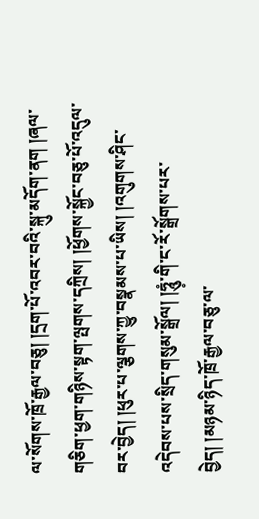ལ་སོགས་ཁྲོ་རྒྱལ་བཅུ། །དྲག་པོ་འབར་བའི་སྐུ་མདོག་ནག །ཞལ་གཅིག་ཕྱག་གཉིས་སྟག་ལྤགས་དཀྲིས། །ཕྱོགས་སྐྱོང་བཅུ་པོ་འདུལ་བར་བྱེད། །ཕུར་པ་ལྕགས་ཀྱུ་བསྣམས་པ་ཡིས། །འགུགས་ཤིང་འདེབས་པས་སྲིད་གསུམ་སྒྲོལ། །ཧཱུཾ༷་གི་ང་རོ་སྒྲོགས་པར་བྱེད། །མཉམ་ཉིད་ཁྲོ་རྒྱལ་བཅུ་ལ་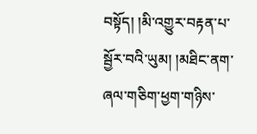བསྟོད། །མི་འགྱུར་བརྟན་པ་སྦྱོར་བའི་ཡུམ། །མཐིང་ནག་ཞལ་གཅིག་ཕྱག་གཉིས་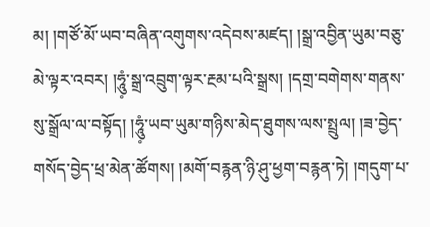མ། །གཙོ་མོ་ཡབ་བཞིན་འགུགས་འདེབས་མཛད། །སྒྲ་འབྱིན་ཡུམ་བཅུ་མེ་ལྟར་འབར། །ཧཱུཾ༷་སྒྲ་འབྲུག་ལྟར་རྔམ་པའི་སྒྲས། །དགྲ་བགེགས་གནས་སུ་སྒྲོལ་ལ་བསྟོད། །ཧཱུཾ༷་ཡབ་ཡུམ་གཉིས་མེད་ཐུགས་ལས་སྤྲུལ། །ཟ་བྱེད་གསོད་བྱེད་ཕྲ་མེན་ཚོགས། །མགོ་བརྙན་ཉི་ཤུ་ཕྱག་བརྙན་ཏེ། །གདུག་པ་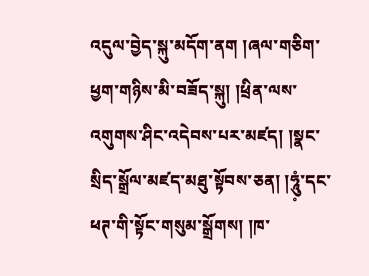འདུལ་བྱེད་སྐུ་མདོག་ནག །ཞལ་གཅིག་ཕྱག་གཉིས་མི་བཟོད་སྐུ། །ཕྲིན་ལས་འགུགས་ཤིང་འདེབས་པར་མཛད། །སྣང་སྲིད་སྒྲོལ་མཛད་མཐུ་སྟོབས་ཅན། །ཧཱུཾ༷་དང་ཕཊ་གི་སྟོང་གསུམ་སྒྲོགས། །ཁ་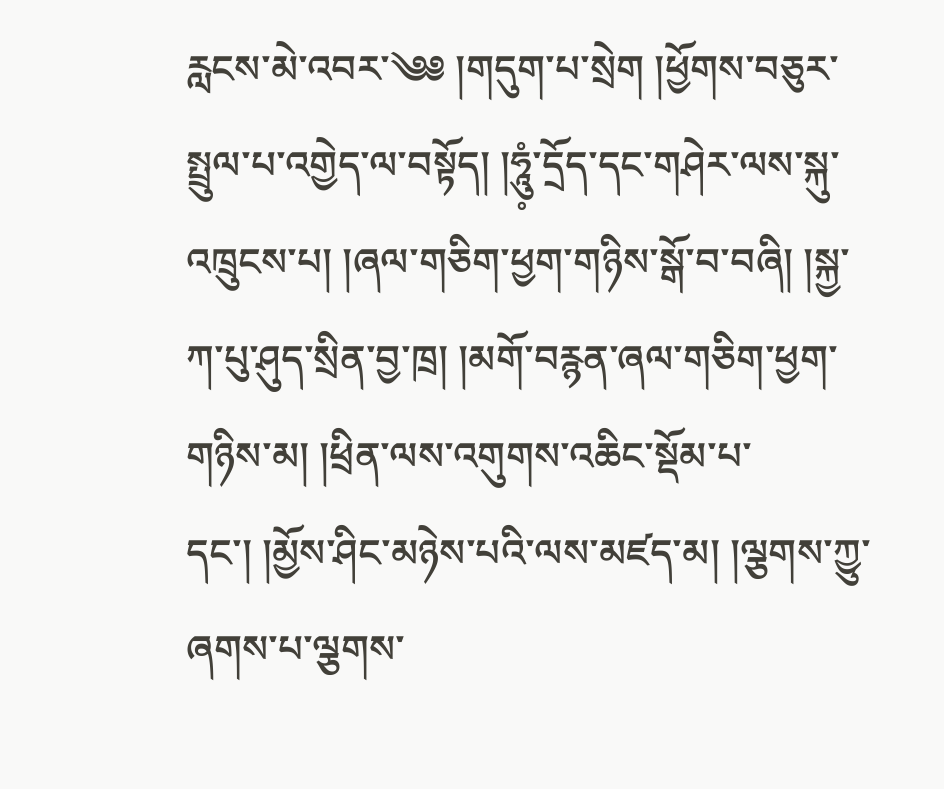རླངས་མེ་འབར་༄༅ །གདུག་པ་སྲེག །ཕྱོགས་བཅུར་སྤྲུལ་པ་འགྱེད་ལ་བསྟོད། །ཧཱུཾ༷་དྲོད་དང་གཤེར་ལས་སྐུ་འཁྲུངས་པ། །ཞལ་གཅིག་ཕྱག་གཉིས་སྒོ་བ་བཞི། །སྐྱ་ཀ་པུ་ཤུད་སྲིན་བྱ་ཁྲ། །མགོ་བརྙན་ཞལ་གཅིག་ཕྱག་གཉིས་མ། །ཕྲིན་ལས་འགུགས་འཆིང་སྡོམ་པ་དང་། །མྱོས་ཤིང་མཉེས་པའི་ལས་མཛད་མ། །ལྕགས་ཀྱུ་ཞགས་པ་ལྕགས་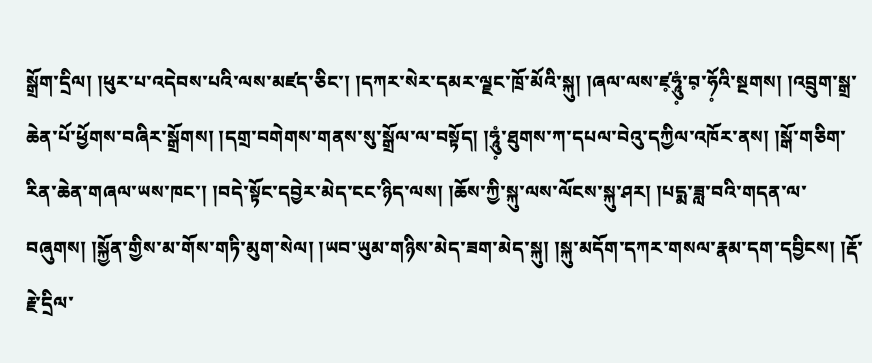སྒྲོག་དྲིལ། །ཕུར་པ་འདེབས་པའི་ལས་མཛད་ཅིང་། །དཀར་སེར་དམར་ལྗང་ཁྲོ་མོའི་སྐུ། །ཞལ་ལས་ཛ༷ཧཱུཾ༷་བ༷་ཧོ༷འི་སྔགས། །འབྲུག་སྒྲ་ཆེན་པོ་ཕྱོགས་བཞིར་སྒྲོགས། །དགྲ་བགེགས་གནས་སུ་སྒྲོལ་ལ་བསྟོད། །ཧཱུཾ༷་ཐུགས་ཀ་དཔལ་བེའུ་དཀྱིལ་འཁོར་ནས། །སྒོ་གཅིག་རིན་ཆེན་གཞལ་ཡས་ཁང་། །བདེ་སྟོང་དབྱེར་མེད་ངང་ཉིད་ལས། །ཆོས་ཀྱི་སྐུ་ལས་ལོངས་སྐུ་ཤར། །པདྨ་ཟླ་བའི་གདན་ལ་བཞུགས། །སྐྱོན་གྱིས་མ་གོས་གཏི་མུག་སེལ། །ཡབ་ཡུམ་གཉིས་མེད་ཟག་མེད་སྐུ། །སྐུ་མདོག་དཀར་གསལ་རྣམ་དག་དབྱིངས། །རྡོ་རྗེ་དྲིལ་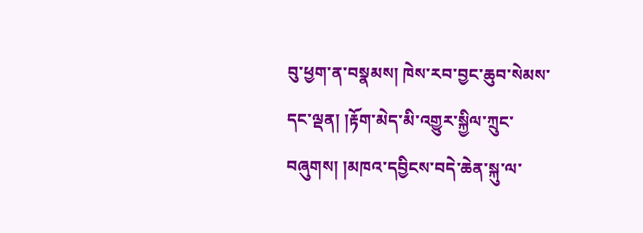བུ་ཕྱག་ན་བསྣམས། ཁེས་རབ་བྱང་ཆུབ་སེམས་དང་ལྡན། །རྟོག་མེད་མི་འགྱུར་སྐྱིལ་ཀྲུང་བཞུགས། །མཁའ་དབྱིངས་བདེ་ཆེན་སྐུ་ལ་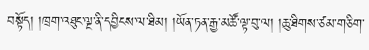བསྟོད། །ཁྲག་འཐུང་ལྔ་ནི་དབྱིངས་ལ་ཐིམ། །ཡོན་ཏན་རྒྱ་མཚོ་ལྟ་བུ་ལ། །ཆུ་ཐིགས་ཙམ་གཅིག་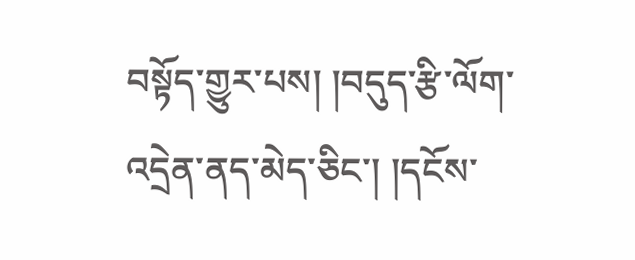བསྟོད་གྱུར་པས། །བདུད་རྩི་ལོག་འདྲེན་ནད་མེད་ཅིང་། །དངོས་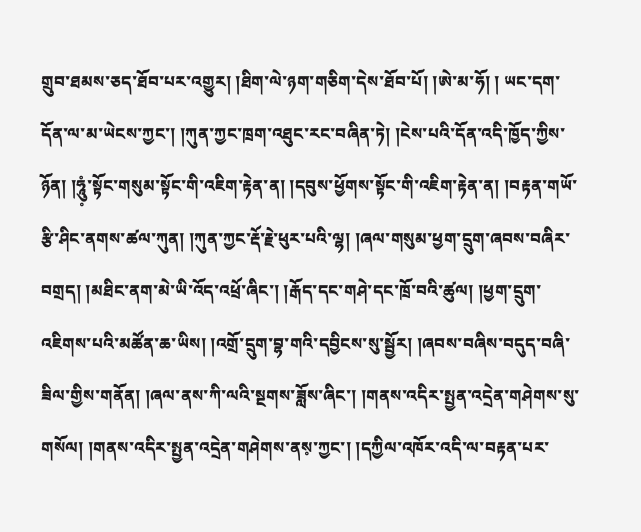གྲུབ་ཐམས་ཅད་ཐོབ་པར་འགྱུར། །ཐིག་ལེ་ཉག་གཅིག་དེས་ཐོབ་པོ། །ཨེ་མ་ཧོ། ། ཡང་དག་དོན་ལ་མ་ཡེངས་ཀྱང་། །ཀུན་ཀྱང་ཁྲག་འཐུང་རང་བཞིན་ཏེ། །ངེས་པའི་དོན་འདི་ཁྱོད་ཀྱིས་ཉོན། །ཧཱུཾ༷་སྟོང་གསུམ་སྟོང་གི་འཇིག་རྟེན་ན། །དབུས་ཕྱོགས་སྟོང་གི་འཇིག་རྟེན་ན། །བརྟན་གཡོ་རྩི་ཤིང་ནགས་ཚལ་ཀུན། །ཀུན་ཀྱང་རྡོ་རྗེ་ཕུར་པའི་ལྷ། །ཞལ་གསུམ་ཕྱག་དྲུག་ཞབས་བཞིར་བགྲད། །མཐིང་ནག་མེ་ཡི་འོད་འཕྲོ་ཞིང་། །རྒོད་དང་གཤེ་དང་ཁྲོ་བའི་ཚུལ། །ཕྱག་དྲུག་འཇིགས་པའི་མཚོན་ཆ་ཡིས། །འགྲོ་དྲུག་བྷ་གའི་དབྱིངས་སུ་སྦྱོར། །ཞབས་བཞིས་བདུད་བཞི་ཟིལ་གྱིས་གནོན། །ཞལ་ནས་ཀི་ལའི་སྔགས་ཟློས་ཞིང་། །གནས་འདིར་སྤྱན་འདྲེན་གཤེགས་སུ་གསོལ། །གནས་འདིར་སྤྱན་འདྲེན་གཤེགས་ནས༷་ཀྱང་། །དཀྱིལ་འཁོར་འདི་ལ་བརྟན་པར་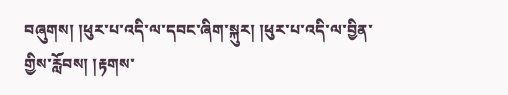བཞུགས། །ཕུར་པ་འདི་ལ་དབང་ཞིག་སྐུར། །ཕུར་པ་འདི་ལ་བྱིན་གྱིས་རློབས། །རྟགས་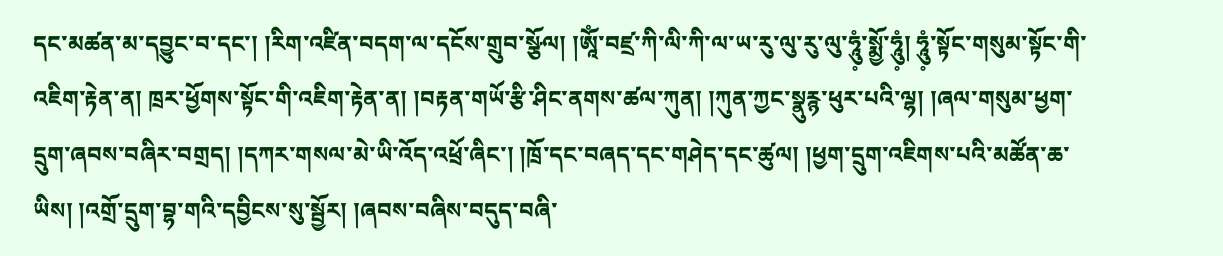དང་མཚན་མ་དབྱུང་བ་དང་། །རིག་འཛིན་བདག་ལ་དངོས་གྲུབ་སྩོལ། །ཨཱོཾ་བཛྲ་ཀི་ལི་ཀི་ལ་ཡ་རུ་ལུ་རུ་ལུ་ཧཱུཾ༷་སྨྱོ་ཧཱུཾ༷། ཧཱུཾ༷་སྟོང་གསུམ་སྟོང་གི་འཇིག་རྟེན་ན། ཁྲར་ཕྱོགས་སྟོང་གི་འཇིག་རྟེན་ན། །བརྟན་གཡོ་རྩི་ཤིང་ནགས་ཚལ་ཀུན། །ཀུན་ཀྱང་སྣུརྙ་ཕུར་པའི་ལྷ། །ཞལ་གསུམ་ཕྱག་དྲུག་ཞབས་བཞིར་བགྲད། །དཀར་གསལ་མེ་ཡི་འོད་འཕྲོ་ཞིང་། །ཁྲོ་དང་བཞད་དང་གཤེད་དང་ཚུལ། །ཕྱག་དྲུག་འཇིགས་པའི་མཚོན་ཆ་ཡིས། །འགྲོ་དྲུག་བྷ་གའི་དབྱིངས་སུ་སྦྱོར། །ཞབས་བཞིས་བདུད་བཞི་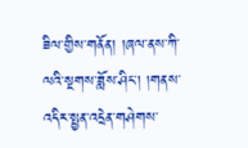ཟིལ་གྱིས་གནོན། །ཞལ་ནས་ཀི་ལའི་སྔགས་ཟློས་ཤིང་། །གནས་འདིར་སྤྱན་འདྲེན་གཤེགས་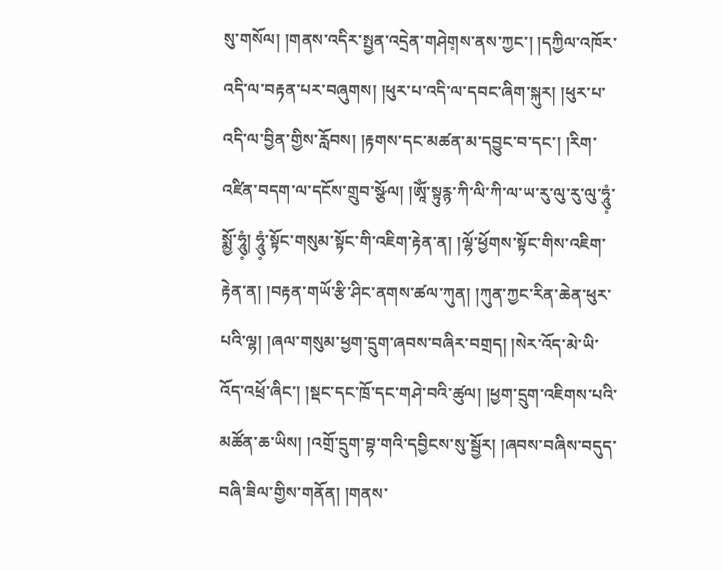སུ་གསོལ། །གནས་འདིར་སྤྱན་འདྲེན་གཤེག༷ས་ནས་ཀྱང་། །དཀྱིལ་འཁོར་འདི་ལ་བརྟན་པར་བཞུགས། །ཕུར་པ་འདི་ལ་དབང་ཞིག་སྐུར། །ཕུར་པ་འདི་ལ་བྱིན་གྱིས་རློབས། །རྟགས་དང་མཚན་མ་དབྱུང་བ་དང་། །རིག་འཛིན་བདག་ལ་དངོས་གྲུབ་སྩོལ། །ཨཱོཾ་སྟུརྙ་ཀི་ལི་ཀི་ལ་ཡ་རུ་ལུ་རུ་ལུ་ཧཱུཾ༷་སྨྱོ་ཧཱུཾ༷། ཧཱུཾ༷་སྟོང་གསུམ་སྟོང་གི་འཇིག་རྟེན་ན། །ལྷོ་ཕྱོགས་སྟོང་གིས་འཇིག་རྟེན་ན། །བརྟན་གཡོ་རྩི་ཤིང་ནགས་ཚལ་ཀུན། །ཀུན་ཀྱང་རིན་ཆེན་ཕུར་པའི་ལྷ། །ཞལ་གསུམ་ཕྱག་དྲུག་ཞབས་བཞིར་བགྲད། །སེར་འོད་མེ་ཡི་འོད་འཕྲོ་ཞིང་། །སྡང་དང་ཁྲོ་དང་གཤེ་བའི་ཚུལ། །ཕྱག་དྲུག་འཇིགས་པའི་མཚོན་ཆ་ཡིས། །འགྲོ་དྲུག་བྷ་གའི་དབྱིངས་སུ་སྦྱོར། །ཞབས་བཞིས་བདུད་བཞི་ཟིལ་གྱིས་གནོན། །གནས་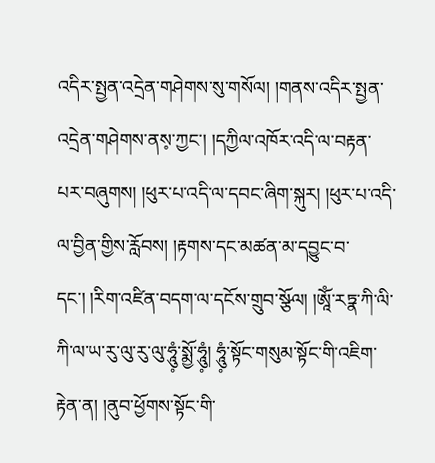འདིར་སྤྱན་འདྲེན་གཤེགས་སུ་གསོལ། །གནས་འདིར་སྤྱན་འདྲེན་གཤེགས་ནས༷་ཀྱང་། །དཀྱིལ་འཁོར་འདི་ལ་བརྟན་པར་བཞུགས། །ཕུར་པ་འདི་ལ་དབང་ཞིག་སྐུར། །ཕུར་པ་འདི་ལ་བྱིན་གྱིས་རློབས། །རྟགས་དང་མཚན་མ་དབྱུང་བ་དང་། །རིག་འཛིན་བདག་ལ་དངོས་གྲུབ་སྩོལ། །ཨཱོཾ་རཏྣ་ཀི་ལི་ཀི་ལ་ཡ་རུ་ལུ་རུ་ལུ་ཧཱུཾ༷་སྨྱོ་ཧཱུཾ༷། ཧཱུཾ༷་སྟོང་གསུམ་སྟོང་གི་འཇིག་རྟེན་ན། །ནུབ་ཕྱོགས་སྟོང་གི་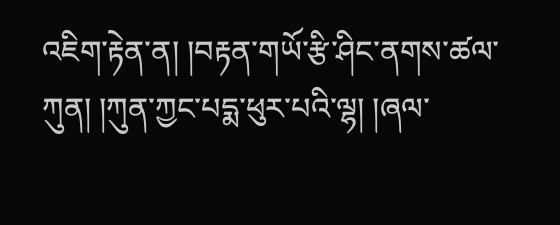འཇིག་རྟེན་ན། །བརྟན་གཡོ་རྩི་ཤིང་ནགས་ཚལ་ཀུན། །ཀུན་ཀྱང་པདྨ་ཕུར་པའི་ལྷ། །ཞལ་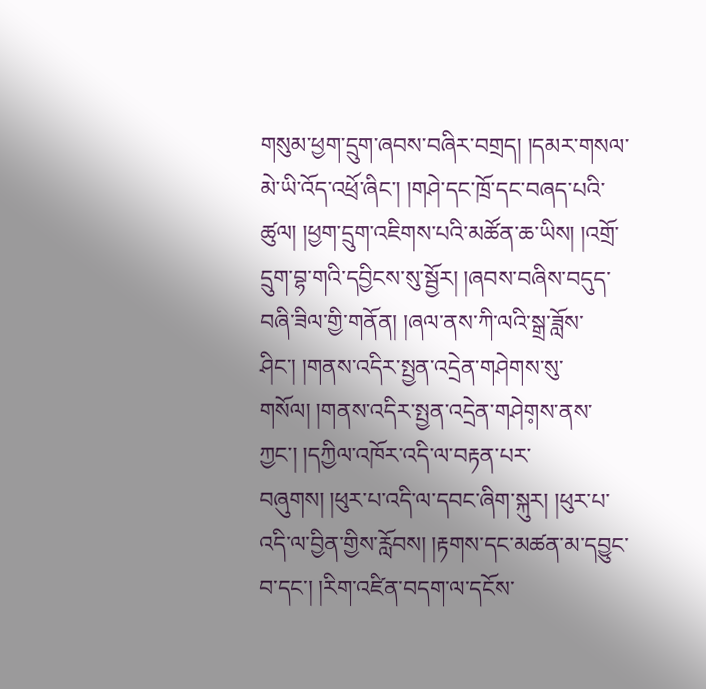གསུམ་ཕྱག་དྲུག་ཞབས་བཞིར་བགྲད། །དམར་གསལ་མེ་ཡི་འོད་འཕྲོ་ཞིང་། །གཤེ་དང་ཁྲོ་དང་བཞད་པའི་ཚུལ། །ཕྱག་དྲུག་འཇིགས་པའི་མཚོན་ཆ་ཡིས། །འགྲོ་དྲུག་བྷ་གའི་དབྱིངས་སུ་སྦྱོར། །ཞབས་བཞིས་བདུད་བཞི་ཟིལ་གྱི་གནོན། །ཞལ་ནས་ཀི་ལའི་སྒྲ་ཟློས་ཤིང་། །གནས་འདིར་སྤྱན་འདྲེན་གཤེགས་སུ་གསོལ། །གནས་འདིར་སྤྱན་འདྲེན་གཤེག༷ས་ནས་ཀྱང་། །དཀྱིལ་འཁོར་འདི་ལ་བརྟན་པར་བཞུགས། །ཕུར་པ་འདི་ལ་དབང་ཞིག་སྐུར། །ཕུར་པ་འདི་ལ་བྱིན་གྱིས་རློབས། །རྟགས་དང་མཚན་མ་དབྱུང་བ་དང་། །རིག་འཛིན་བདག་ལ་དངོས་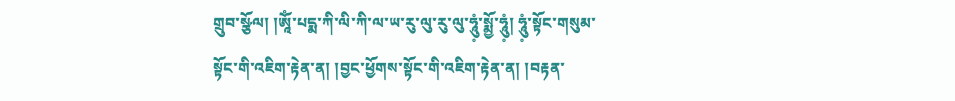གྲུབ་སྩོལ། །ཨཱོཾ་པདྨ་ཀི་ལི་ཀི་ལ་ཡ་རུ་ལུ་རུ་ལུ་ཧཱུཾ༷་སྨྱོ་ཧཱུཾ༷། ཧཱུཾ༷་སྟོང་གསུམ་སྟོང་གི་འཇིག་རྟེན་ན། །བྱང་ཕྱོགས་སྟོང་གི་འཇིག་རྟེན་ན། །བརྟན་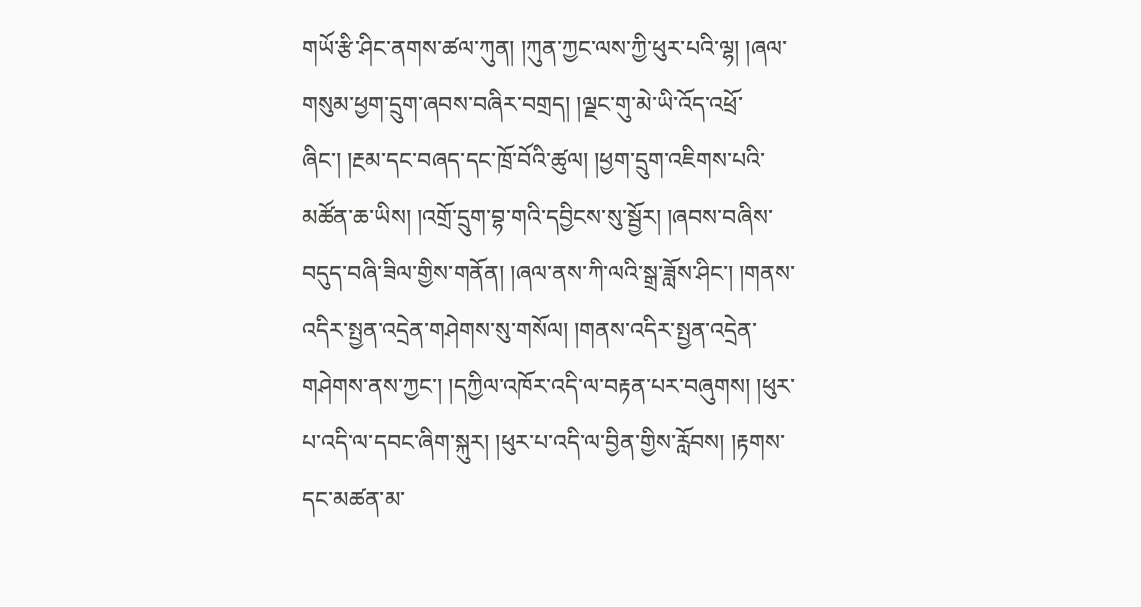གཡོ་རྩི་ཤིང་ནགས་ཚལ་ཀུན། །ཀུན་ཀྱང་ལས་ཀྱི་ཕུར་པའི་ལྷ། །ཞལ་གསུམ་ཕྱག་དྲུག་ཞབས་བཞིར་བགྲད། །ལྗང་གུ་མེ་ཡི་འོད་འཕྲོ་ཞིང་། །རྔམ་དང་བཞད་དང་ཁྲོ་བོའི་ཚུལ། །ཕྱག་དྲུག་འཇིགས་པའི་མཚོན་ཆ་ཡིས། །འགྲོ་དྲུག་བྷ་གའི་དབྱིངས་སུ་སྦྱོར། །ཞབས་བཞིས་བདུད་བཞི་ཟིལ་གྱིས་གནོན། །ཞལ་ནས་ཀི་ལའི་སྒྲ་ཟློས་ཤིང་། །གནས་འདིར་སྤྱན་འདྲེན་གཤེགས་སུ་གསོལ། །གནས་འདིར་སྤྱན་འདྲེན་གཤེགས་ནས་ཀྱང་། །དཀྱིལ་འཁོར་འདི་ལ་བརྟན་པར་བཞུགས། །ཕུར་པ་འདི་ལ་དབང་ཞིག་སྐུར། །ཕུར་པ་འདི་ལ་བྱིན་གྱིས་རློབས། །རྟགས་དང་མཚན་མ་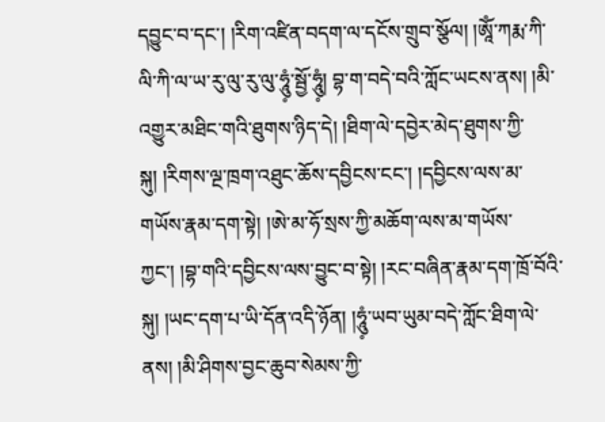དབྱུང་བ་དང་། །རིག་འཛིན་བདག་ལ་དངོས་གྲུབ་སྩོལ། །ཨཱོཾ་ཀརྨ་ཀི་ལི་ཀི་ལ་ཡ་རུ་ལུ་རུ་ལུ་ཧཱུཾ༷་སྦྱོ་ཧཱུཾ༷། བྷ་ག་བདེ་བའི་ཀློང་ཡངས་ནས། །མི་འགྱུར་མཐིང་གའི་ཐུགས་ཉིད་དེ། །ཐིག་ལེ་དབྱེར་མེད་ཐུགས་ཀྱི་སྐུ། །རིགས་ལྔ་ཁྲག་འཐུང་ཆོས་དབྱིངས་ངང་། །དབྱིངས་ལས་མ་གཡོས་རྣམ་དག་སྟེ། །ཨེ་མ་ཧོ་སྲས་ཀྱི་མཆོག་ལས་མ་གཡོས་ཀྱང་། །བྷ་གའི་དབྱིངས་ལས་བྱུང་བ་སྟེ། །རང་བཞིན་རྣམ་དག་ཁྲོ་བོའི་སྐུ། །ཡང་དག་པ་ཡི་དོན་འདི་ཉོན། །ཧཱུཾ༷་ཡབ་ཡུམ་བདེ་ཀློང་ཐིག་ལེ་ནས། །མི་ཤིགས་བྱང་ཆུབ་སེམས་ཀྱི་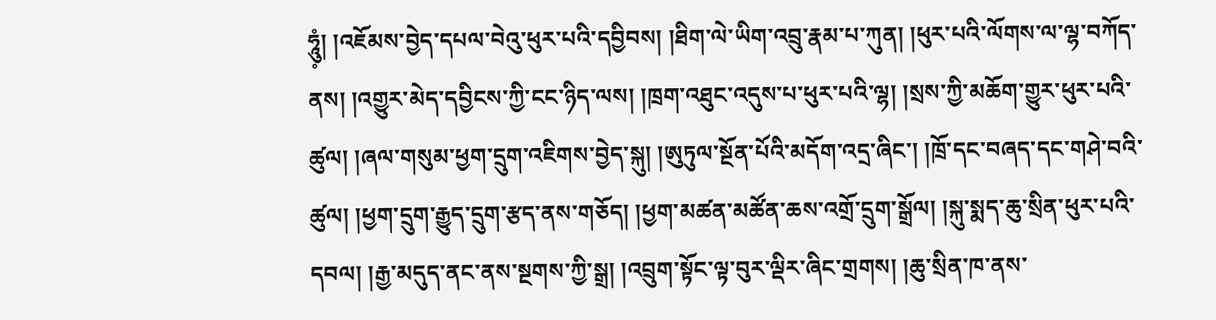ཧཱུཾ༷། །འཇོམས་བྱེད་དཔལ་བེའུ་ཕུར་པའི་དབྱིབས། །ཐིག་ལེ་ཡིག་འབྲུ་རྣམ་པ་ཀུན། །ཕུར་པའི་ལོགས་ལ་ལྷ་བཀོད་ནས། །འགྱུར་མེད་དབྱིངས་ཀྱི་ངང་ཉིད་ལས། །ཁྲག་འཐུང་འདུས་པ་ཕུར་པའི་ལྷ། །སྲས་ཀྱི་མཆོག་གྱུར་ཕུར་པའི་ཚུལ། །ཞལ་གསུམ་ཕྱག་དྲུག་འཇིགས་བྱེད་སྐུ། །ཨུཏུལ་སྔོན་པོའི་མདོག་འདྲ་ཞིང་། །ཁྲོ་དང་བཞད་དང་གཤེ་བའི་ཚུལ། །ཕྱག་དྲུག་རྒྱུད་དྲུག་རྩད་ནས་གཅོད། །ཕྱག་མཚན་མཚོན་ཆས་འགྲོ་དྲུག་སྒྲོལ། །སྐུ་སྨད་ཆུ་སྲིན་ཕུར་པའི་དབལ། །རྒྱ་མདུད་ནང་ནས་སྔགས་ཀྱི་སྒྲ། །འབྲུག་སྟོང་ལྟ་བུར་ལྡིར་ཞིང་གྲགས། །ཆུ་སྲིན་ཁ་ནས་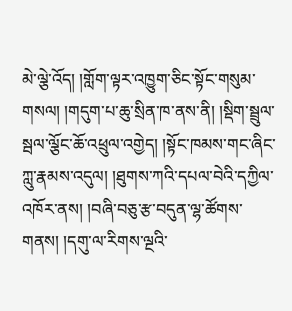མེ་ལྕེ་འོད། །གློག་ལྟར་འཁྱུག་ཅིང་སྟོང་གསུམ་གསལ། །གདུག་པ་ཆུ་སྲིན་ཁ་ནས་ནི། །སྡིག་སྦྲུལ་སྦལ་ལྕོང་ཆོ་འཕྲུལ་འགྱེད། །སྟོང་ཁམས་གང་ཞིང་ཀླུ་རྣམས་འདུལ། །ཐུགས་ཀའི་དཔལ་བེའི་དཀྱིལ་འཁོར་ནས། །བཞི་བཅུ་རྩ་བདུན་ལྷ་ཚོགས་གནས། །དགུ་ལ་རིགས་ལྔའི་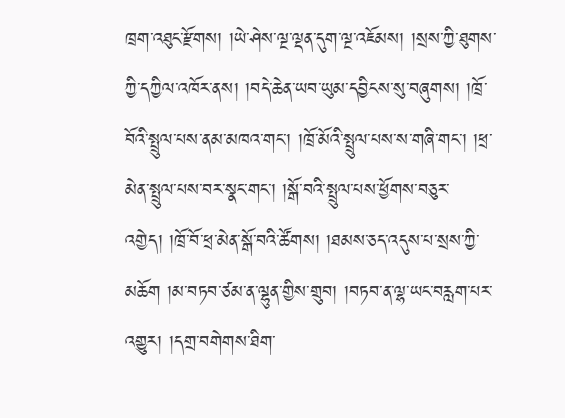ཁྲག་འཐུང་རྫོགས། །ཡེ་ཤེས་ལྔ་ལྡན་དུག་ལྔ་འཇོམས། །སྲས་ཀྱི་ཐུགས་ཀྱི་དཀྱིལ་འཁོར་ནས། །བདེ་ཆེན་ཡབ་ཡུམ་དབྱིངས་སུ་བཞུགས། །ཁྲོ་བོའི་སྤྲུལ་པས་ནམ་མཁའ་གང་། །ཁྲོ་མོའི་སྤྲུལ་པས་ས་གཞི་གང་། །ཕྲ་མེན་སྤྲུལ་པས་བར་སྣང་གང་། །སྒོ་བའི་སྤྲུལ་པས་ཕྱོགས་བཅུར་འགྱེད། །ཁྲོ་བོ་ཕྲ་མེན་སྒོ་བའི་ཚོགས། །ཐམས་ཅད་འདུས་པ་སྲས་ཀྱི་མཆོག །མ་བཏབ་ཙམ་ན་ལྷུན་གྱིས་གྲུབ། །བཏབ་ན་ལྷ་ཡང་བརླག་པར་འགྱུར། །དགྲ་བགེགས་ཐིག་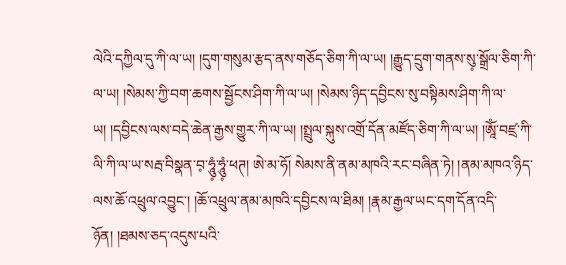ལེའི་དཀྱིལ་དུ་ཀི་ལ་ཡ། །དུག་གསུམ་རྩད་ནས་གཅོད་ཅིག་ཀི་ལ་ཡ། །རྒྱུད་དྲུག་གནས་སུ༷་སྒྲོལ་ཅིག་ཀི་ལ་ཡ། །སེམས་ཀྱི་བག་ཆགས་སྦྱོངས་ཤིག་ཀི་ལ་ཡ། །སེམས་ཉིད་དབྱིངས་སུ་བསྟིམས་ཤིག་ཀི་ལ་ཡ། །དབྱིངས་ལས་བདེ་ཆེན་རྒྱས་གྱུར་ཀི་ལ་ཡ། །སྤྲུལ་སྐུས་འགྲོ་དོན་མཛོད་ཅིག་ཀི་ལ་ཡ། །ཨཱོཾ་བཛྲ་ཀི་ལི་ཀི་ལ་ཡ་སརྦ་བིསྣན་བ༷་ཧཱུཾ༷་ཧཱུཾ༷་ཕཊ། ཨེ་མ་ཧོ། སེམས་ནི་ནམ་མཁའི་རང་བཞིན་ཏེ། །ནམ་མཁའ་ཉིད་ལས་ཆོ་འཕྲུལ་འབྱུང་། །ཆོ་འཕྲུལ་ནམ་མཁའི་དབྱིངས་ལ་ཐིམ། །རྣམ་རྒྱལ་ཡང་དག་དོན་འདི་ཉོན། །ཐམས་ཅད་འདུས་པའི་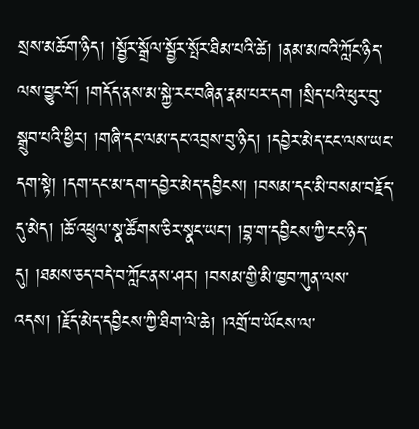སྲས་མཆོག་ཉིད། །སྦྱོར་སྒྲོལ་སྦྱོར་སྤོར་ཐིམ་པའི་ཚེ། །ནམ་མཁའི་ཀློང་ཉིད་ལས་བྱུང་ངོ་། །གདོད་ནས་མ་སྐྱེ་རང་བཞིན་རྣམ་པར་དག །སྲིད་པའི་ཕུར་བུ་སྒྲུབ་པའི་ཕྱིར། །གཞི་དང་ལམ་དང་འབྲས་བུ་ཉིད། །དབྱེར་མེད་ངང་ལས་ཡང་དག་སྟེ། །དག་དང་མ་དག་དབྱེར་མེད་དབྱིངས། །བསམ་དང་མི་བསམ་བརྗོད་དུ་མེད། །ཆོ་འཕྲུལ་སྣ་ཚོགས་ཅིར་སྣང་ཡང་། །བྷ་ག་དབྱིངས་ཀྱི་ངང་ཉིད་དུ། །ཐམས་ཅད་བདེ་བ་ཀློང་ནས་ཤར། །བསམ་གྱི་མི་ཁྱབ་ཀུན་ལས་འདས། །རྗོད་མེད་དབྱིངས་ཀྱི་ཐིག་ལེ་ཆེ། །འགྲོ་བ་ཡོངས་ལ་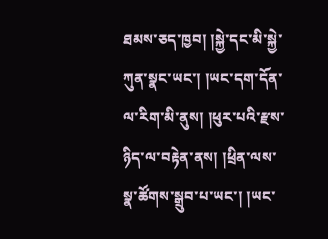ཐམས་ཅད་ཁྱབ། །སྐྱེ་དང་མི་སྐྱེ་ཀུན་སྣང་ཡང་། །ཡང་དག་དོན་ལ་རིག་མི་ནུས། །ཕུར་པའི་རྫས་ཉིད་ལ་བརྟེན་ནས། །ཕྲིན་ལས་སྣ་ཚོགས་སྒྲུབ་པ་ཡང་། །ཡང་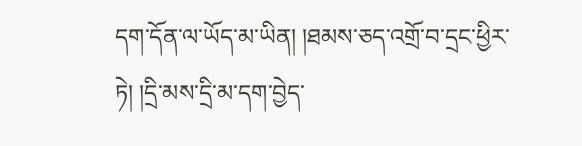དག་དོན་ལ་ཡོད་མ་ཡིན། །ཐམས་ཅད་འགྲོ་བ་དྲང་ཕྱིར་ཏེ། །དྲི་མས་དྲི་མ་དག་བྱེད་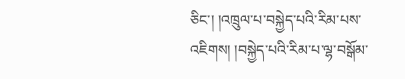ཅིང་། །འཁྲུལ་པ་བསྐྱེད་པའི་རིམ་པས་འཇིགས། །བསྐྱེད་པའི་རིམ་པ་ལྷ་བསྒོམ་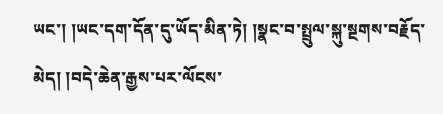ཡང་། །ཡང་དག་དོན་དུ་ཡོད་མིན་ཏེ། །སྣང་བ་སྤྲུལ་སྐུ་སྔགས་བརྗོད་མེད། །བདེ་ཆེན་རྒྱས་པར་ལོངས་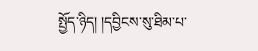སྤྱོད་ཉིད། །དབྱིངས་སུ་ཐིམ་པ་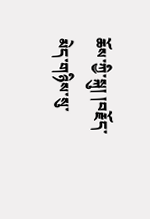ཆོས་ཀྱི་སྐུ། །བརྗོད་མེད་གཉིས་སུ་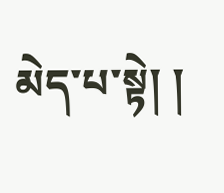མེད་པ་སྟེ། །